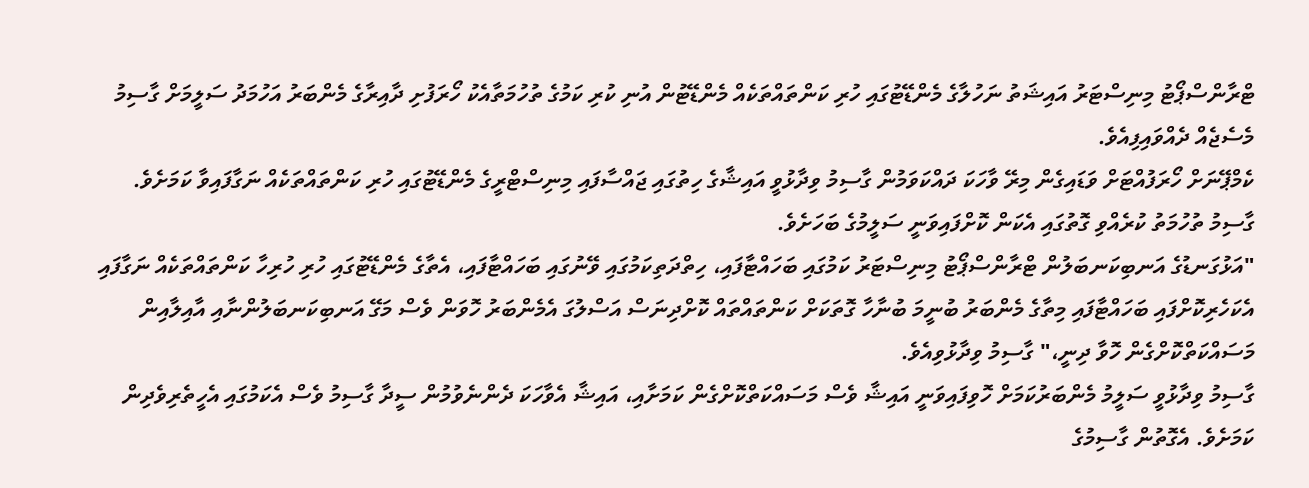ޓްރާންސްޕޯޓު މިނިސްޓަރު އައިޝަތު ނަހުލާގެ މެންޑޭޓުގައި ހުރި ކަންތައްތަކެއް މެންޑޭޓުން އުނި ކުރި ކަމުގެ ތުހުމަތާއެކު ހޯރަފުށި ދާއިރާގެ މެންބަރު އަހުމަދު ސަލީމަށް ގާސިމު މެސެޖެއް ދެއްވައިފިއެވެ.
ކެމްޕޭނަށް ހޯރަފުއްޓަށް ވަޑައިގެން މިރޭ ވާހަކަ ދައްކަވަމުން ގާސިމު ވިދާޅުވީ އައިޝާގެ ހިތުގައި ޖައްސާފައި މިނިސްޓްރީގެ މެންޑޭޓުގައި ހުރި ކަންތައްތަކެއް ނަގާފައިވާ ކަމަށެވެ. ގާސިމު ތުހުމަތު ކުރެއްވި ގޮތުގައި އެކަން ކޮށްފައިވަނީ ސަލީމުގެ ބަހަށެވެ.
"އަޅުގަނޑުގެ އަނބިކަނބަލުން ޓްރާންސްޕޯޓު މިނިސްޓަރު ކަމުގައި ބަހައްޓާފައި، ހިތްދަތިކަމުގައި ވޭނުގައި ބަހައްޓާފައި، އެތާގެ މެންޑޭޓުގައި ހުރި ހުރިހާ ކަންތައްތަކެއް ނަގާފައި އެކަހެރިކޮށްފައި ބަހައްޓާފައި މިތާގެ މެންބަރު ބުނީމަ ބުނާހާ ގޮތަކަށް ކަންތައްތައް ކޮށްދިނަސް އަސްލުގަ އެމެންބަރު ހޮވަން ވެސް މަގޭ އަނބިކަނބަލުންނާއި އާއިލާއިން މަސައްކަތްކޮށްގެން ހޮވާ ދިނީ،" ގާސިމު ވިދާޅުވިއެވެ.
ގާސިމު ވިދާޅުވީ ސަލީމު މެންބަރުކަމަށް ހޮވިފައިވަނީ އައިޝާ ވެސް މަސައްކަތްކޮށްގެން ކަމަށާއި، އައިޝާ އެވާހަކަ ދެންނެވުމުން ސީދާ ގާސިމު ވެސް އެކަމުގައި އެހީތެރިވެދިން ކަމަށެވެ. އެގޮތުން ގާސިމުގެ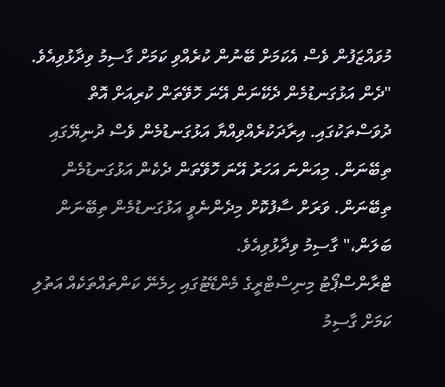މުވައްޒަފުން ވެސް އެކަމަށް ބޭނުން ކުރެއްވި ކަމަށް ގާސިމު ވިދާޅުވިއެވެ.
"ދެން އަޅުގަނޑުމެން ދެކޭނަން އޭނަ ހޮވޭތަން ކުރިއަށް އޮތް ދުވަސްތަކުގައި. އިރާދަކުރެއްވިއްޔާ އަޅުގަނޑުމެން ވެސް ދުނިޔޭގައި ތިބޭނަން. މިއަންނަ އަހަރު އޭނަ ހޮވޭތަން ދެކެން އަޅުގަނޑުމެން ތިބޭނަން. ވަރަށް ސާފުކޮށް މިދެންނެވީ އަޅުގަނޑުމެން ތިބޭނަން ބަލަން،" ގާސިމު ވިދާޅުވިއެވެ.
ޓްރާންސްޕޯޓު މިނިސްޓްރީގެ މެންޑޭޓުގައި ހިމެނޭ ކަންތައްތަކެއް އަތުލި ކަމަށް ގާސިމު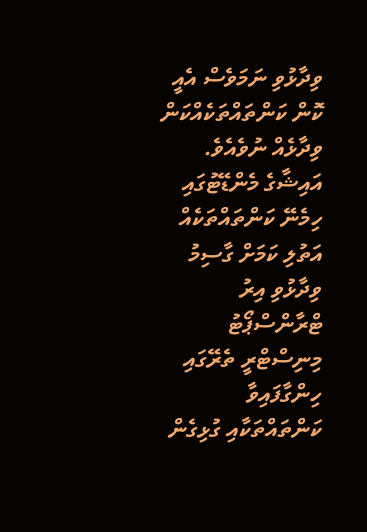ވިދާޅުވި ނަމަވެސް އެއީ ކޮން ކަންތައްތަކެއްކަން ވިދާޅެއް ނުވެއެވެ.
އައިޝާގެ މެންޑޭޓުގައި ހިމެނޭ ކަންތައްތަކެއް އަތުލި ކަމަށް ގާސިމު ވިދާޅުވި އިރު ޓްރާންސްޕޯޓު މިނިސްޓްރީ ތެރޭގައި ހިންގާފައިވާ ކަންތައްތަކާއި ގުޅިގެން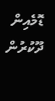ޑޮމެއިން ދޫކުރުން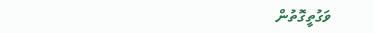ވަގުތީގޮތުން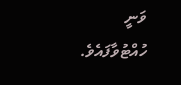ވަނީ ހުއްޓުވާފައެވެ.